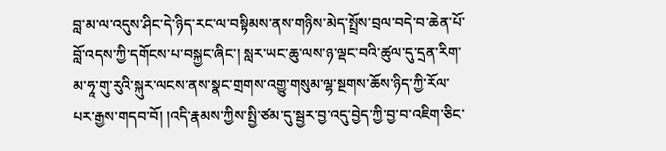བླ་མ་ལ་འདུས་ཤིང་དེ་ཉིད་རང་ལ་བསྟིམས་ནས་གཉིས་མེད་སྤྲོས་བྲལ་བདེ་བ་ཆེན་པོ་བློ་འདས་ཀྱི་དགོངས་པ་བསྐྱང་ཞིང་། སླར་ཡང་ཆུ་ལས་ཉ་ལྡང་བའི་ཚུལ་དུ་དྲན་རིག་མ་ཧཱ་གུ་རུའི་སྐུར་ལངས་ནས་སྣང་གྲགས་འགྱུ་གསུམ་ལྷ་སྔགས་ཆོས་ཉིད་ཀྱི་རོལ་པར་རྒྱས་གདབ་བོ། །འདི་རྣམས་ཀྱིས་སྤྱི་ཙམ་དུ་སྦྱར་བྱ་འདུ་བྱེད་ཀྱི་བྱ་བ་འཇིག་ཅིང་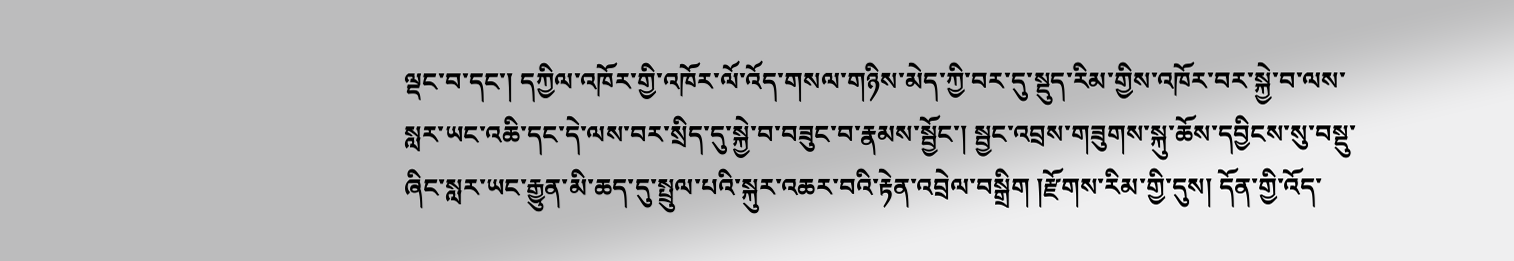ལྡང་བ་དང་། དཀྱིལ་འཁོར་གྱི་འཁོར་ལོ་འོད་གསལ་གཉིས་མེད་ཀྱི་བར་དུ་སྡུད་རིམ་གྱིས་འཁོར་བར་སྐྱེ་བ་ལས་སླར་ཡང་འཆི་དང་དེ་ལས་བར་སྲིད་དུ་སྐྱེ་བ་བཟུང་བ་རྣམས་སྦྱོང་། སྦྱང་འབྲས་གཟུགས་སྐུ་ཆོས་དབྱིངས་སུ་བསྡུ་ཞིང་སླར་ཡང་རྒྱུན་མི་ཆད་དུ་སྤྲུལ་པའི་སྐུར་འཆར་བའི་རྟེན་འབྲེལ་བསྒྲིག །རྫོགས་རིམ་གྱི་དུས། དོན་གྱི་འོད་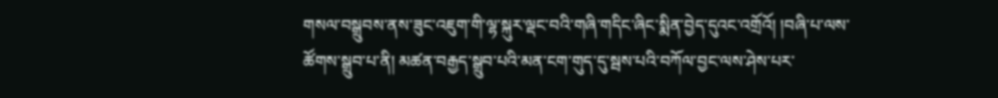གསལ་བསྒྲུབས་ནས་ཟུང་འཇུག་གི་ལྷ་སྐུར་ལྡང་བའི་གཞི་གདིང་ཞིང་སྨིན་བྱེད་དུའང་འགྲོའོ། །བཞི་པ་ལས་ཚོགས་སྒྲུབ་པ་ནི། མཚན་བརྒྱད་སྒྲུབ་པའི་མན་ངག་གུད་དུ་སྦས་པའི་བཀོལ་བྱང་ལས་ཤེས་པར་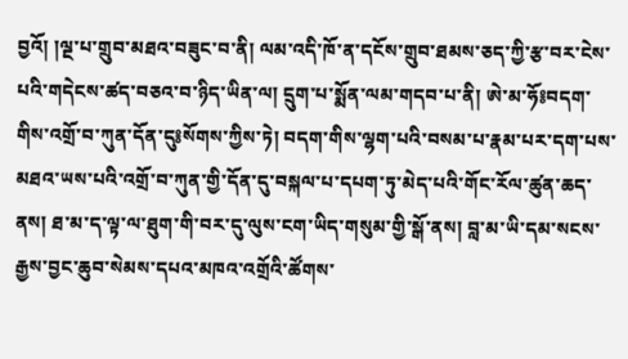བྱའོ། །ལྔ་པ་གྲུབ་མཐའ་བཟུང་བ་ནི། ལམ་འདི་ཁོ་ན་དངོས་གྲུབ་ཐམས་ཅད་ཀྱི་རྩ་བར་ངེས་པའི་གདེངས་ཚད་བཅའ་བ་ཉིད་ཡིན་ལ། དྲུག་པ་སྨོན་ལམ་གདབ་པ་ནི། ཨེ་མ་ཧོ༔བདག་གིས་འགྲོ་བ་ཀུན་དོན་དུ༔སོགས་ཀྱིས་ཏེ། བདག་གིས་ལྷག་པའི་བསམ་པ་རྣམ་པར་དག་པས་མཐའ་ཡས་པའི་འགྲོ་བ་ཀུན་གྱི་དོན་དུ་བསྐལ་པ་དཔག་ཏུ་མེད་པའི་གོང་རོལ་ཚུན་ཆད་ནས། ཐ་མ་ད་ལྟ་ལ་ཐུག་གི་བར་དུ་ལུས་ངག་ཡིད་གསུམ་གྱི་སྒོ་ནས། བླ་མ་ཡི་དམ་སངས་རྒྱས་བྱང་ཆུབ་སེམས་དཔའ་མཁའ་འགྲོའི་ཚོགས་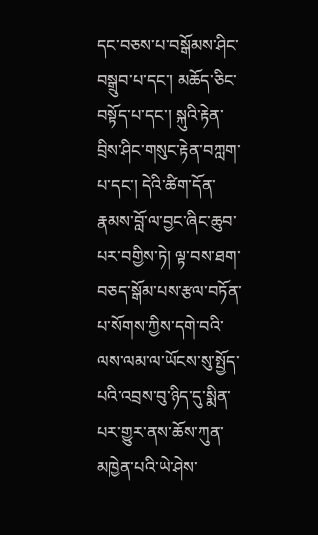དང་བཅས་པ་བསྒོམས་ཤིང་བསྒྲུབ་པ་དང་། མཆོད་ཅིང་བསྟོད་པ་དང་། སྐུའི་རྟེན་བྲིས་ཤིང་གསུང་རྟེན་བཀླག་པ་དང་། དེའི་ཚིག་དོན་རྣམས་བློ་ལ་བྱང་ཞིང་ཆུབ་པར་བགྱིས་ཏེ། ལྟ་བས་ཐག་བཅད་སྒོམ་པས་རྩལ་བཏོན་པ་སོགས་ཀྱིས་དགེ་བའི་ལས་ལམ་ལ་ཡོངས་སུ་སྤྱོད་པའི་འབྲས་བུ་ཉིད་དུ་སྨིན་པར་གྱུར་ནས་ཆོས་ཀུན་མཁྱེན་པའི་ཡེ་ཤེས་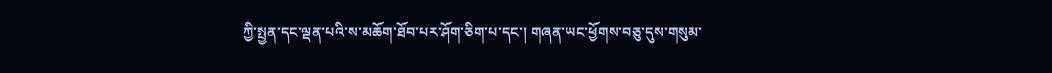ཀྱི་སྤྱན་དང་ལྡན་པའི་ས་མཆོག་ཐོབ་པར་ཤོག་ཅིག་པ་དང་། གཞན་ཡང་ཕྱོགས་བཅུ་དུས་གསུམ་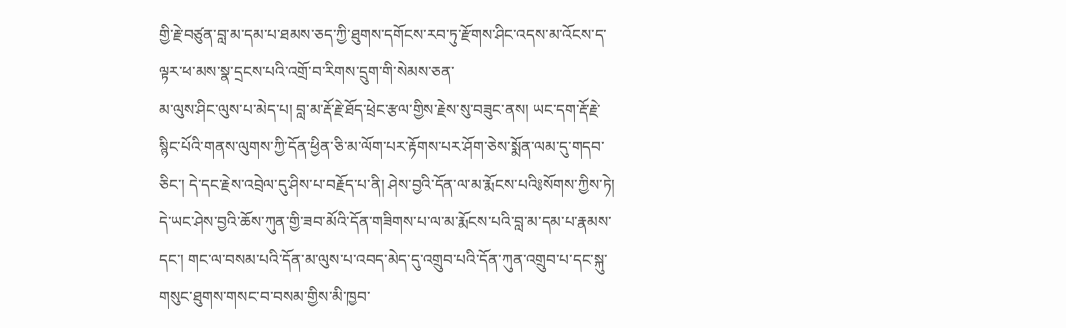གྱི་རྗེ་བཙུན་བླ་མ་དམ་པ་ཐམས་ཅད་ཀྱི་ཐུགས་དགོངས་རབ་ཏུ་རྫོགས་ཤིང་འདས་མ་འོངས་ད་ལྟར་ཕ་མས་སྣ་དྲངས་པའི་འགྲོ་བ་རིགས་དྲུག་གི་སེམས་ཅན་
མ་ལུས་ཤིང་ལུས་པ་མེད་པ། བླ་མ་རྡོ་རྗེ་ཐོད་ཕྲེང་རྩལ་གྱིས་རྗེས་སུ་བཟུང་ནས། ཡང་དག་རྡོ་རྗེ་སྙིང་པོའི་གནས་ལུགས་ཀྱི་དོན་ཕྱིན་ཅི་མ་ལོག་པར་རྟོགས་པར་ཤོག་ཅེས་སྨོན་ལམ་དུ་གདབ་ཅིང་། དེ་དང་རྗེས་འབྲེལ་དུ་ཤིས་པ་བརྗོད་པ་ནི། ཤེས་བྱའི་དོན་ལ་མ་རྨོངས་པའི༔སོགས་ཀྱིས་ཏེ། དེ་ཡང་ཤེས་བྱའི་ཆོས་ཀུན་གྱི་ཟབ་མོའི་དོན་གཟིགས་པ་ལ་མ་རྨོངས་པའི་བླ་མ་དམ་པ་རྣམས་དང་། གང་ལ་བསམ་པའི་དོན་མ་ལུས་པ་འབད་མེད་དུ་འགྲུབ་པའི་དོན་ཀུན་འགྲུབ་པ་དང་སྐུ་གསུང་ཐུགས་གསང་བ་བསམ་གྱིས་མི་ཁྱབ་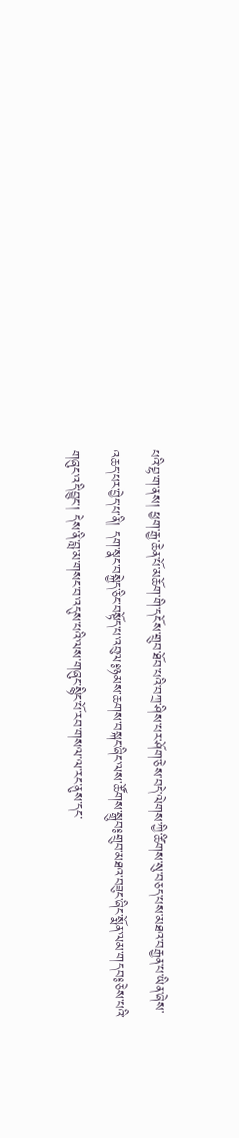པའི་བྷ་ག་ནས། ཕྱག་རྒྱ་ཆེན་པོ་མཆོག་གི་དངོས་གྲུབ་ཐོབ་པའི་བཀྲ་ཤིས་པར་ཤོག་ཅེས་བདེ་ལེགས་ཀྱི་ཚིགས་སུ་བཅད་པས་མཐའ་བརྒྱན་པ་ཡིན་ཞེས་འཆད་པར་བྱེད་པ་ནི། དག་སྣང་བསྐྱེད་ཅིང་བསྟོད་པ་འབུལ༔ཉམས་ཆགས་བསྐང་ཞིང་ལས་ཚོགས་སྒྲུབ༔གྲུབ་མཐའ་བཟུང་ཞིང་སྨོན་ལམ་གདབ༔ཅེས་པའི་གཞུང་འདི་བྱུང་། དེས་ནི་བླ་མ་གསང་བ་འདུས་པའི་ལས་གཞུང་སྙིང་པོ་རབ་གསལ་ལ་རང་ནུས་དང་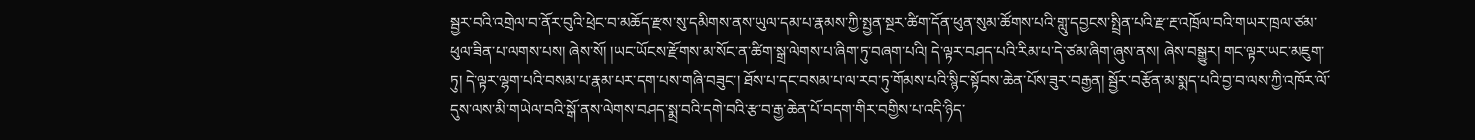སྦྱར་བའི་འགྲེལ་བ་ནོར་བུའི་ཕྲེང་བ་མཆོད་རྫས་སུ་དམིགས་ནས་ཡུལ་དམ་པ་རྣམས་ཀྱི་སྤྱན་སྔར་ཚིག་དོན་ཕུན་སུམ་ཚོགས་པའི་གླུ་དབྱངས་སྤྲིན་པའི་རྫ་རྔ་འཁྲོལ་བའི་གཡར་ཁྲལ་ཙམ་ཕུལ་ཟིན་པ་ལགས་པས། ཞེས་སོ། །ཡང་ཡོངས་རྫོགས་མ་སོང་ན་ཚིག་སྒྲ་ལེགས་པ་ཞིག་ཏུ་བཞག་པའི། དེ་ལྟར་བཤད་པའི་རིམ་པ་དེ་ཙམ་ཞིག་ཞུས་ནས། ཞེས་བསྒྱུར། གང་ལྟར་ཡང་མཇུག་ཏུ། དེ་ལྟར་ལྷག་པའི་བསམ་པ་རྣམ་པར་དག་པས་གཞི་བཟུང་། ཐོས་པ་དང་བསམ་པ་ལ་རབ་ཏུ་གོམས་པའི་སྙིང་སྟོབས་ཆེན་པོས་ཟུར་བརྒྱན། སྦྱོར་བརྩོན་མ་སྨད་པའི་བྱ་བ་ལས་ཀྱི་འཁོར་ལོ་དུས་ལས་མི་གཡེལ་བའི་སྒོ་ནས་ལེགས་བཤད་སྨྲ་བའི་དགེ་བའི་རྩ་བ་རྒྱ་ཆེན་པོ་བདག་གིར་བགྱིས་པ་འདི་ཉིད་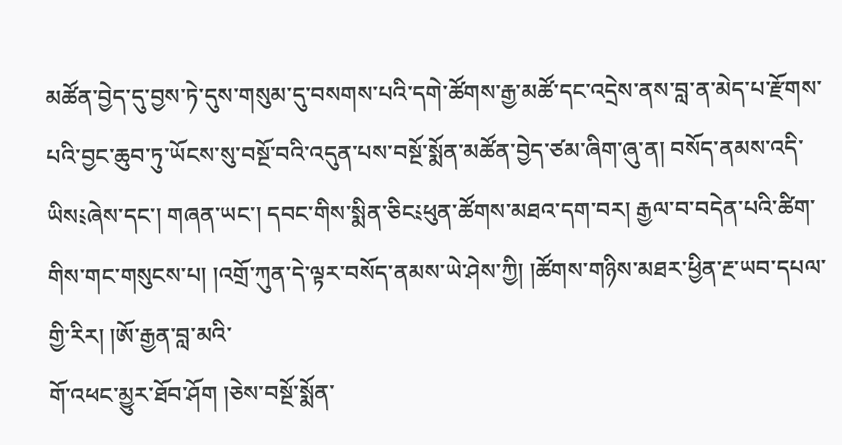མཚོན་བྱེད་དུ་བྱས་ཏེ་དུས་གསུམ་དུ་བསགས་པའི་དགེ་ཚོགས་རྒྱ་མཚོ་དང་འདྲེས་ནས་བླ་ན་མེད་པ་རྫོགས་པའི་བྱང་ཆུབ་ཏུ་ཡོངས་སུ་བསྔོ་བའི་འདུན་པས་བསྔོ་སྨོན་མཚོན་བྱེད་ཙམ་ཞིག་ཞུ་ན། བསོད་ནམས་འདི་ཡིས༴ཞེས་དང་། གཞན་ཡང་། དབང་གིས་སྨིན་ཅིང༴ཕུན་ཚོགས་མཐའ་དག་བར། རྒྱལ་བ་བདེན་པའི་ཚིག་གིས་གང་གསུངས་པ། །འགྲོ་ཀུན་དེ་ལྟར་བསོད་ནམས་ཡེ་ཤེས་ཀྱི། །ཚོགས་གཉིས་མཐར་ཕྱིན་རྔ་ཡབ་དཔལ་གྱི་རིར། །ཨོ་རྒྱན་བླ་མའི་
གོ་འཕང་མྱུར་ཐོབ་ཤོག །ཅེས་བསྔོ་སྨོན་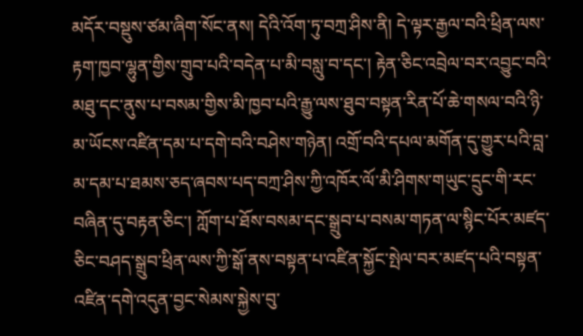མདོར་བསྡུས་ཙམ་ཞིག་སོང་ནས། དེའི་འོག་ཏུ་བཀྲ་ཤིས་ནི། དེ་ལྟར་རྒྱལ་བའི་ཕྲིན་ལས་རྟག་ཁྱབ་ལྷུན་གྱིས་གྲུབ་པའི་བདེན་པ་མི་བསླུ་བ་དང་། རྟེན་ཅིང་འབྲེལ་བར་འབྱུང་བའི་མཐུ་དང་ནུས་པ་བསམ་གྱིས་མི་ཁྱབ་པའི་རྒྱུ་ལས་ཐུབ་བསྟན་རིན་པོ་ཆེ་གསལ་བའི་ཉི་མ་ཡོངས་འཛིན་དམ་པ་དགེ་བའི་བཤེས་གཉེན། འགྲོ་བའི་དཔལ་མགོན་དུ་གྱུར་པའི་བླ་མ་དམ་པ་ཐམས་ཅད་ཞབས་པད་བཀྲ་ཤིས་ཀྱི་འཁོར་ལོ་མི་ཤིགས་གཡུང་དྲུང་གི་རང་བཞིན་དུ་བརྟན་ཅིང་། ཀློག་པ་ཐོས་བསམ་དང་སྒྲུབ་པ་བསམ་གཏན་ལ་སྙིང་པོར་མཛད་ཅིང་བཤད་སྒྲུབ་ཕྲིན་ལས་ཀྱི་སྒོ་ནས་བསྟན་པ་འཛིན་སྐྱོང་སྤེལ་བར་མཛད་པའི་བསྟན་འཛིན་དགེ་འདུན་བྱང་སེམས་སྐྱེས་བུ་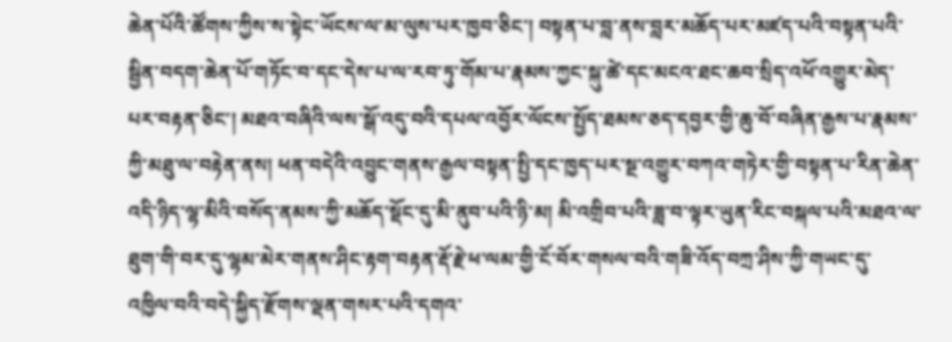ཆེན་པོའི་ཚོགས་ཀྱིས་ས་སྟེང་ཡོངས་ལ་མ་ལུས་པར་ཁྱབ་ཅིང་། བསྟན་པ་བླ་ནས་བླར་མཆོད་པར་མཛད་པའི་བསྟན་པའི་སྦྱིན་བདག་ཆེན་པོ་གཏོང་བ་དང་དེས་པ་ལ་རབ་ཏུ་གོམ་པ་རྣམས་ཀྱང་སྐུ་ཚེ་དང་མངའ་ཐང་ཆབ་སྲིད་འཕོ་འགྱུར་མེད་པར་བརྟན་ཅིང་། མཐའ་བཞིའི་ལས་སྒོ་འདུ་བའི་དཔལ་འབྱོར་ལོངས་སྤྱོད་ཐམས་ཅད་དབྱར་གྱི་ཆུ་བོ་བཞིན་རྒྱས་པ་རྣམས་ཀྱི་མཐུ་ལ་བརྟེན་ནས། ཕན་བདེའི་འབྱུང་གནས་རྒྱལ་བསྟན་སྤྱི་དང་ཁྱད་པར་སྔ་འགྱུར་བཀའ་གཏེར་གྱི་བསྟན་པ་རིན་ཆེན་འདི་ཉིད་ལྷ་མིའི་བསོད་ནམས་ཀྱི་མཆོད་སྡོང་དུ་མི་ནུབ་པའི་ཉི་མ། མི་འགྲིབ་པའི་ཟླ་བ་ལྟར་ཡུན་རིང་བསྐལ་པའི་མཐའ་ལ་ཐུག་གི་བར་དུ་ལྷམ་མེར་གནས་ཤིང་རྟག་བརྟན་རྡོ་རྗེ་ཕ་ལམ་གྱི་ངོ་བོར་གསལ་བའི་གཟི་འོད་བཀྲ་ཤིས་ཀྱི་གཡང་དུ་འཁྱིལ་བའི་བདེ་སྐྱིད་རྫོགས་ལྡན་གསར་པའི་དགའ་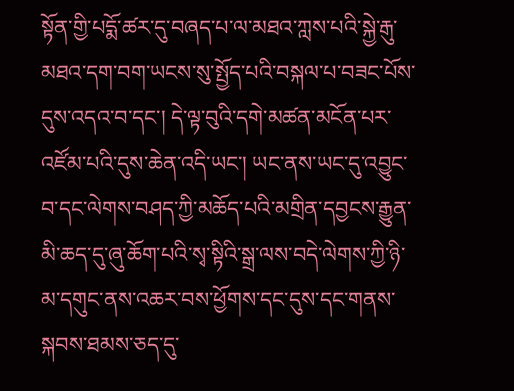སྟོན་གྱི་པདྨོ་ཚར་དུ་བཞད་པ་ལ་མཐའ་ཀླས་པའི་སྐྱེ་རྒུ་མཐའ་དག་བག་ཡངས་སུ་སྤྱོད་པའི་བསྐལ་པ་བཟང་པོས་དུས་འདའ་བ་དང་། དེ་ལྟ་བུའི་དགེ་མཚན་མངོན་པར་འཛོམ་པའི་དུས་ཆེན་འདི་ཡང་། ཡང་ནས་ཡང་དུ་འབྱུང་བ་དང་ལེགས་བཤད་ཀྱི་མཆོད་པའི་མགྲིན་དབྱངས་རྒྱུན་མི་ཆད་དུ་ཞུ་ཆོག་པའི་སྭ་སྟིའི་སྒྲ་ལས་བདེ་ལེགས་ཀྱི་ཉི་མ་དགུང་ནས་འཆར་བས་ཕྱོགས་དང་དུས་དང་གནས་སྐབས་ཐམས་ཅད་དུ་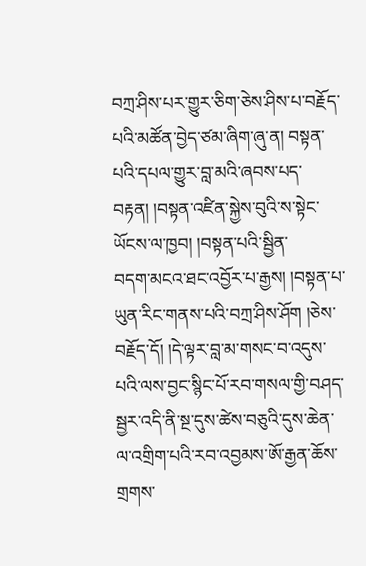བཀྲ་ཤིས་པར་གྱུར་ཅིག་ཅེས་ཤིས་པ་བརྗོད་པའི་མཚོན་བྱེད་ཙམ་ཞིག་ཞུ་ན། བསྟན་པའི་དཔལ་གྱུར་བླ་མའི་ཞབས་པད་བརྟན། །བསྟན་འཛིན་སྐྱེས་བུའི་ས་སྟེང་ཡོངས་ལ་ཁྱབ། །བསྟན་པའི་སྦྱིན་
བདག་མངའ་ཐང་འབྱོར་པ་རྒྱས། །བསྟན་པ་ཡུན་རིང་གནས་པའི་བཀྲ་ཤིས་ཤོག །ཅེས་བརྗོད་དོ། །དེ་ལྟར་བླ་མ་གསང་བ་འདུས་པའི་ལས་བྱང་སྙིང་པོ་རབ་གསལ་གྱི་བཤད་སྦྱར་འདི་ནི་སྔ་དུས་ཚེས་བཅུའི་དུས་ཆེན་ལ་འགྲིག་པའི་རབ་འབྱམས་ཨོ་རྒྱན་ཆོས་གྲགས་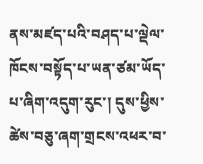ནས་མཛད་པའི་བཤད་པ་ལྡེལ་ཁོངས་བསྟོད་པ་ཡན་ཙམ་ཡོད་པ་ཞིག་འདུག་རུང་། དུས་ཕྱིས་ཚེས་བཅུ་ཞག་གྲངས་འཕར་བ་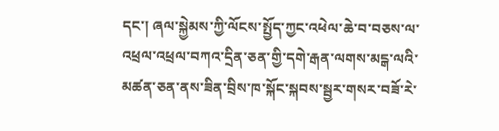དང་། ཞལ་སྐྱེམས་ཀྱི་ལོངས་སྤྱོད་ཀྱང་འཕེལ་ཆེ་བ་བཅས་ལ་འཕྲལ་འཕྲལ་བཀའ་དྲིན་ཅན་གྱི་དགེ་རྒན་ལགས་མངྒ་ལའི་མཚན་ཅན་ནས་ཟིན་བྲིས་ཁ་སྐོང་སྐབས་སྦྱར་གསར་བཟོ་རེ་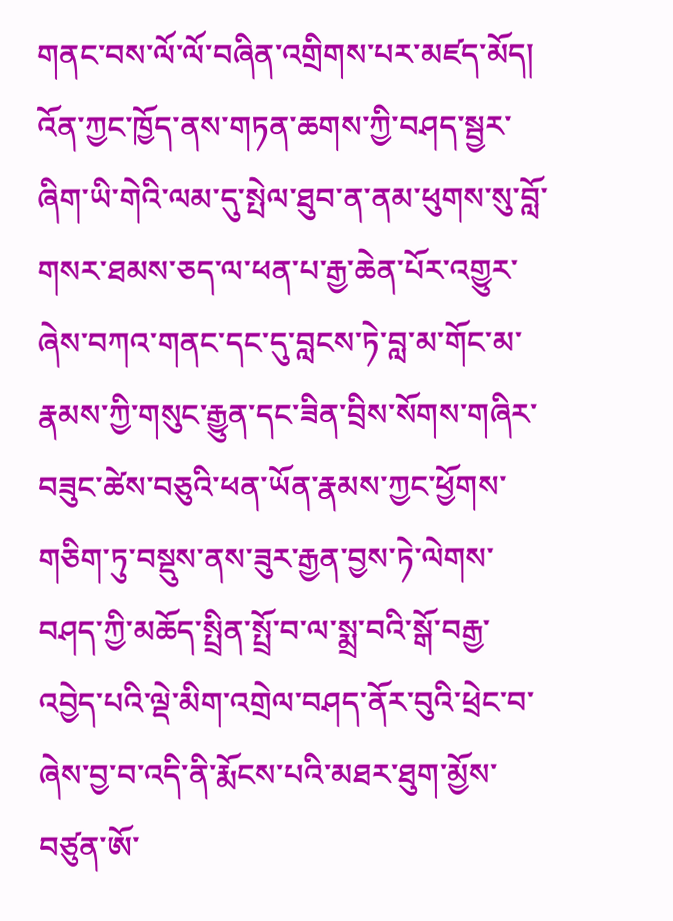གནང་བས་ལོ་ལོ་བཞིན་འགྲིགས་པར་མཛད་མོད། འོན་ཀྱང་ཁྱོད་ནས་གཏན་ཆགས་ཀྱི་བཤད་སྦྱར་ཞིག་ཡི་གེའི་ལམ་དུ་སྤེལ་ཐུབ་ན་ནམ་ཕུགས་སུ་བློ་གསར་ཐམས་ཅད་ལ་ཕན་པ་རྒྱ་ཆེན་པོར་འགྱུར་ཞེས་བཀའ་གནང་དང་དུ་བླངས་ཏེ་བླ་མ་གོང་མ་རྣམས་ཀྱི་གསུང་རྒྱུན་དང་ཟིན་བྲིས་སོགས་གཞིར་བཟུང་ཚེས་བཅུའི་ཕན་ཡོན་རྣམས་ཀྱང་ཕྱོགས་གཅིག་ཏུ་བསྡུས་ནས་ཟུར་རྒྱན་བྱས་ཏེ་ལེགས་བཤད་ཀྱི་མཆོད་སྤྲིན་སྤྲོ་བ་ལ་སྨྲ་བའི་སྒོ་བརྒྱ་འབྱེད་པའི་ལྡེ་མིག་འགྲེལ་བཤད་ནོར་བུའི་ཕྲེང་བ་ཞེས་བྱ་བ་འདི་ནི་རྨོངས་པའི་མཐར་ཐུག་མྱོས་བཙུན་ཨོ་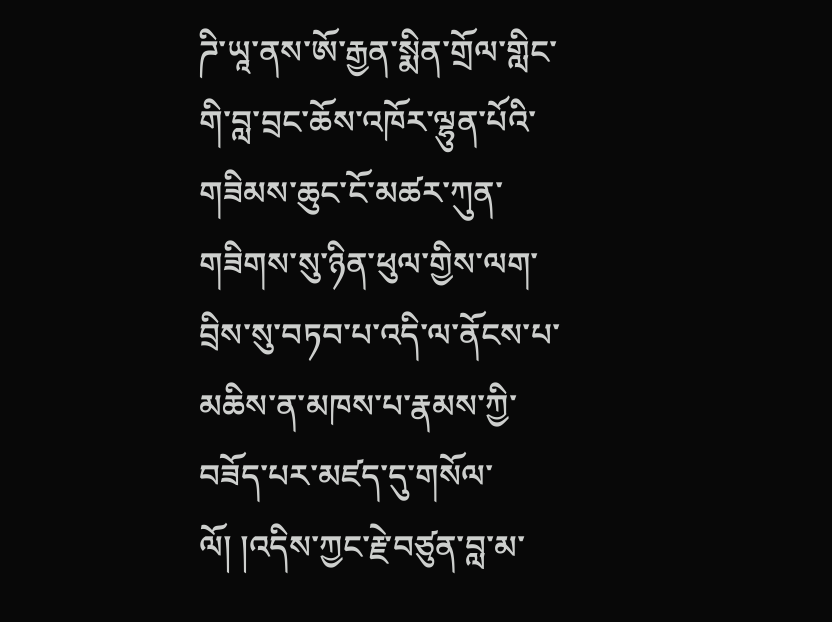ཌི་ཡཱ་ནས་ཨོ་རྒྱན་སྨིན་གྲོལ་གླིང་གི་བླ་བྲང་ཆོས་འཁོར་ལྷུན་པོའི་གཟིམས་ཆུང་ངོ་མཚར་ཀུན་གཟིགས་སུ་ཉིན་ཕུལ་གྱིས་ལག་བྲིས་སུ་བཏབ་པ་འདི་ལ་ནོངས་པ་མཆིས་ན་མཁས་པ་རྣམས་ཀྱི་བཟོད་པར་མཛད་དུ་གསོལ་ལོ། །འདིས་ཀྱང་རྗེ་བཙུན་བླ་མ་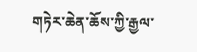གཏེར་ཆེན་ཆོས་ཀྱི་རྒྱལ་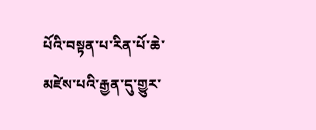པོའི་བསྟན་པ་རིན་པོ་ཆེ་མཛེས་པའི་རྒྱན་དུ་གྱུར་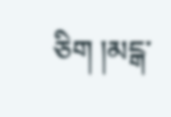ཅིག །མངྒ་